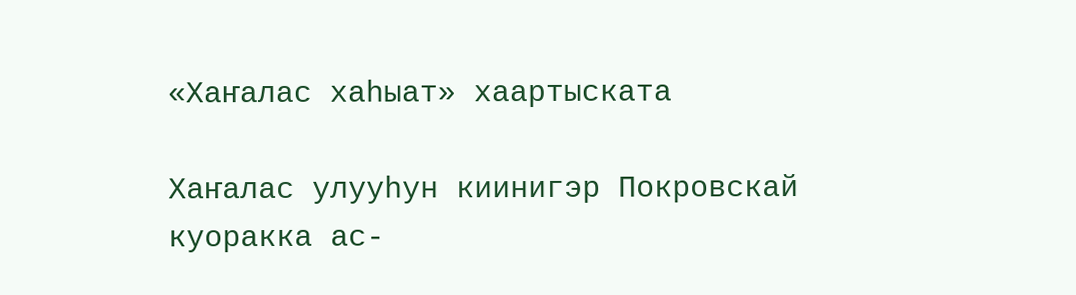«Хаҥалас хаһыат» хаартыската

Хаҥалас улууһун киинигэр Покровскай куоракка ас-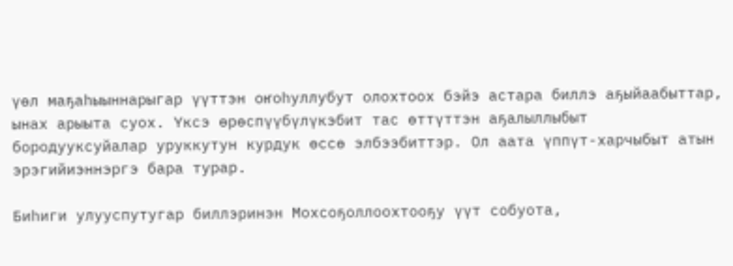үөл маҕаһыыннарыгар үүттэн оҥоһуллубут олохтоох бэйэ астара биллэ аҕыйаабыттар, ынах арыыта суох. Үксэ өрөспүүбүлүкэбит тас өттүттэн аҕалыллыбыт бородууксуйалар уруккутун курдук өссө элбээбиттэр. Ол аата үппүт-харчыбыт атын эрэгийиэннэргэ бара турар.

Биһиги улууспутугар биллэринэн Мохсоҕоллоохтооҕу үүт собуота,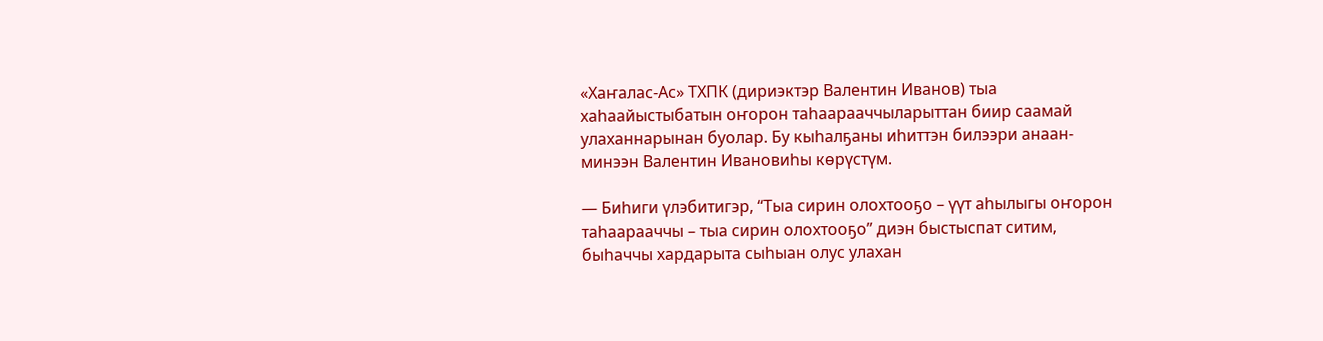«Хаҥалас-Ас» ТХПК (дириэктэр Валентин Иванов) тыа хаһаайыстыбатын оҥорон таһаарааччыларыттан биир саамай улаханнарынан буолар. Бу кыһалҕаны иһиттэн билээри анаан-минээн Валентин Ивановиһы көрүстүм.

— Биһиги үлэбитигэр, “Тыа сирин олохтооҕо – үүт аһылыгы оҥорон таһаарааччы – тыа сирин олохтооҕо” диэн быстыспат ситим, быһаччы хардарыта сыһыан олус улахан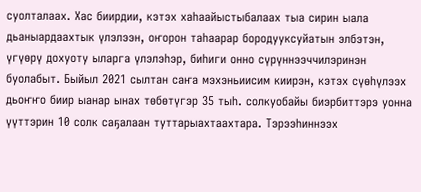суолталаах. Хас биирдии, кэтэх хаһаайыстыбалаах тыа сирин ыала дьаныардаахтык үлэлээн, оҥорон таһаарар бородууксуйатын элбэтэн, үгүөрү дохуоту ыларга үлэлэһэр, биһиги онно сүрүннээччилэринэн буолабыт. Быйыл 2021 сылтан саҥа мэхэньиисим киирэн, кэтэх сүөһүлээх дьоҥҥо биир ыанар ынах төбөтүгэр 35 тыһ. солкуобайы биэрбиттэрэ уонна үүттэрин 10 солк саҕалаан туттарыахтаахтара. Тэрээһиннээх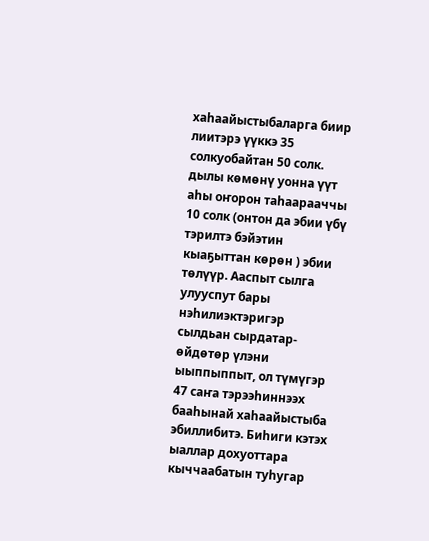хаһаайыстыбаларга биир лиитэрэ үүккэ 35 солкуобайтан 50 солк. дылы көмөнү уонна үүт аһы оҥорон таһаарааччы 10 солк (онтон да эбии үбү тэрилтэ бэйэтин кыаҕыттан көрөн ) эбии төлүүр. Ааспыт сылга улууспут бары нэһилиэктэригэр сылдьан сырдатар-өйдөтөр үлэни ыыппыппыт, ол түмүгэр 47 саҥа тэрээһиннээх бааһынай хаһаайыстыба эбиллибитэ. Биһиги кэтэх ыаллар дохуоттара кыччаабатын туһугар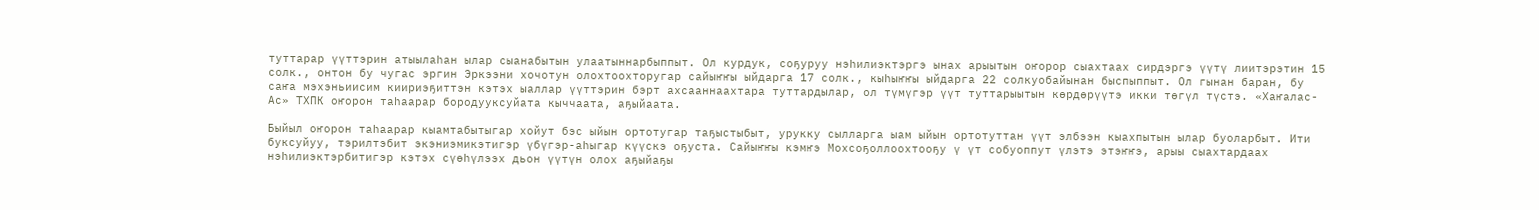туттарар үүттэрин атыылаһан ылар сыанабытын улаатыннарбыппыт. Ол курдук, соҕуруу нэһилиэктэргэ ынах арыытын оҥорор сыахтаах сирдэргэ үүтү лиитэрэтин 15 солк., онтон бу чугас эргин Эркээни хочотун олохтоохторугар сайыҥҥы ыйдарга 17 солк., кыһыҥҥы ыйдарга 22 солкуобайынан быспыппыт. Ол гынан баран, бу саҥа мэхэньиисим киириэҕиттэн кэтэх ыаллар үүттэрин бэрт ахсааннаахтара туттардылар, ол түмүгэр үүт туттарыытын көрдөрүүтэ икки төгүл түстэ. «Хаҥалас-Ас» ТХПК оҥорон таһаарар бородууксуйата кыччаата, аҕыйаата.

Быйыл оҥорон таһаарар кыамтабытыгар хойут бэс ыйын ортотугар таҕыстыбыт, урукку сылларга ыам ыйын ортотуттан үүт элбээн кыахпытын ылар буоларбыт. Ити буксуйуу, тэрилтэбит экэниэмикэтигэр үбүгэр-аһыгар күүскэ оҕуста. Сайыҥҥы кэмҥэ Мохсоҕоллоохтооҕу ү үт собуоппут үлэтэ этэҥҥэ, арыы сыахтардаах нэhилиэктэрбитигэр кэтэх сүөһүлээх дьон үүтүн олох аҕыйаҕы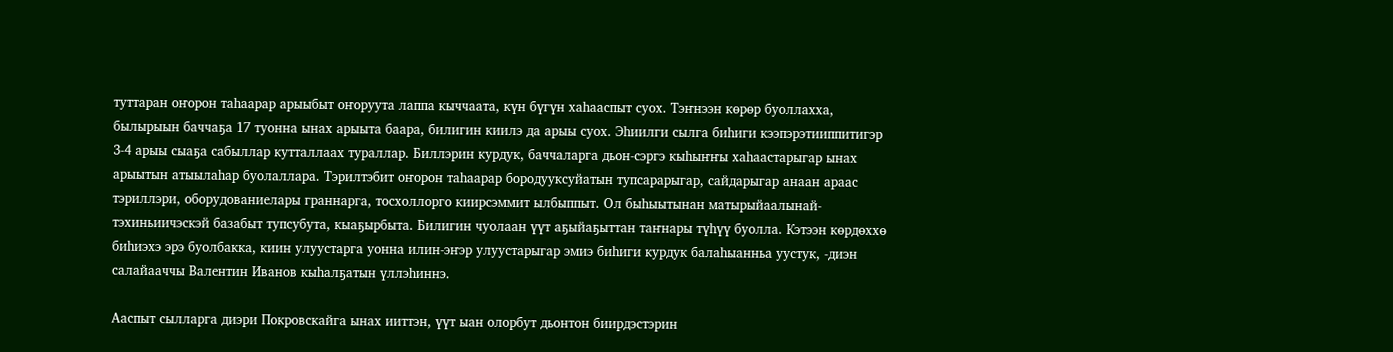туттаран оҥорон таһаарар арыыбыт оҥоруута лаппа кыччаата, күн бүгүн хаһааспыт суох. Тэҥнээн көрөр буоллахха, былырыын баччаҕа 17 туонна ынах арыыта баара, билигин киилэ да арыы суох. Эhиилги сылга биhиги кээпэрэтииппитигэр 3-4 арыы сыаҕа сабыллар кутталлаах тураллар. Биллэрин курдук, баччаларга дьон-сэргэ кыһыҥҥы хаһаастарыгар ынах арыытын атыылаһар буолаллара. Тэрилтэбит оҥорон таһаарар бородууксуйатын тупсарарыгар, сайдарыгар анаан араас тэриллэри, оборудованиелары граннарга, тосхоллорго киирсэммит ылбыппыт. Ол быһыытынан матырыйаалынай-тэхиньиичэскэй базабыт тупсубута, кыаҕырбыта. Билигин чуолаан үүт аҕыйаҕыттан таҥнары түһүү буолла. Кэтээн көрдөххө биhиэхэ эрэ буолбакка, киин улуустарга уонна илин-эҥэр улуустарыгар эмиэ биһиги курдук балаһыанньа уустук, -диэн салайааччы Валентин Иванов кыһалҕатын үллэһиннэ.

Ааспыт сылларга диэри Покровскайга ынах ииттэн, үүт ыан олорбут дьонтон биирдэстэрин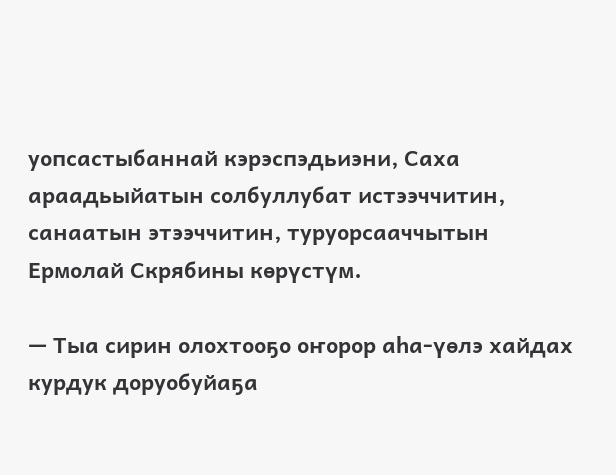уопсастыбаннай кэрэспэдьиэни, Саха араадьыйатын солбуллубат истээччитин, санаатын этээччитин, туруорсааччытын Ермолай Скрябины көрүстүм.

— Тыа сирин олохтооҕо оҥорор аһа-үөлэ хайдах курдук доруобуйаҕа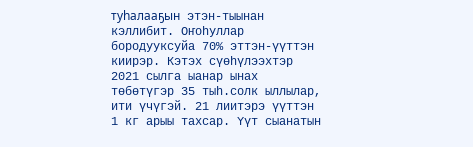туһалааҕын этэн-тыынан кэллибит. Оҥоһуллар бородууксуйа 70% эттэн-үүттэн киирэр. Кэтэх сүөһүлээхтэр 2021 сылга ыанар ынах төбөтүгэр 35 тыһ.солк ыллылар, ити үчүгэй. 21 лиитэрэ үүттэн 1 кг арыы тахсар. Үүт сыанатын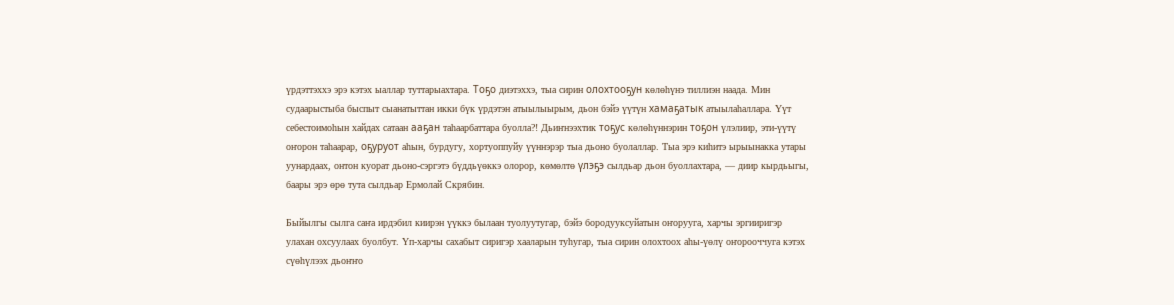үрдэттэххэ эрэ кэтэх ыаллар туттарыахтара. Тоҕо диэтэххэ, тыа сирин олохтооҕун көлөһүнэ тиллиэн наада. Мин судаарыстыба быспыт сыанатыттан икки бүк үрдэтэн атыылыырым, дьон бэйэ үүтүн хамаҕатык атыылаһаллара. Үүт себестоимоһын хайдах сатаан ааҕан таһаарбаттара буолла?! Дьиҥнээхтик тоҕус көлөһүннэрин тоҕон үлэлиир, эти-үүтү оҥорон таһаарар, оҕуруот аһын, бурдугу, хортуоппуйу үүннэрэр тыа дьоно буолаллар. Тыа эрэ киһитэ ырыынакка утары уунардаах, онтон куорат дьоно-сэргэтэ бүддьүөккэ олорор, көмөлтө үлэҕэ сылдьар дьон буоллахтара, — диир кырдьыгы, баары эрэ өрө тута сылдьар Ермолай Скрябин.

Быйылгы сылга саҥа ирдэбил киирэн үүккэ былаан туолуутугар, бэйэ бородууксуйатын оҥорууга, харчы эргииригэр улахан охсуулаах буолбут. Үп-харчы сахабыт сиригэр хааларын туһугар, тыа сирин олохтоох аһы-үөлү оҥорооччуга кэтэх сүөһүлээх дьоҥҥо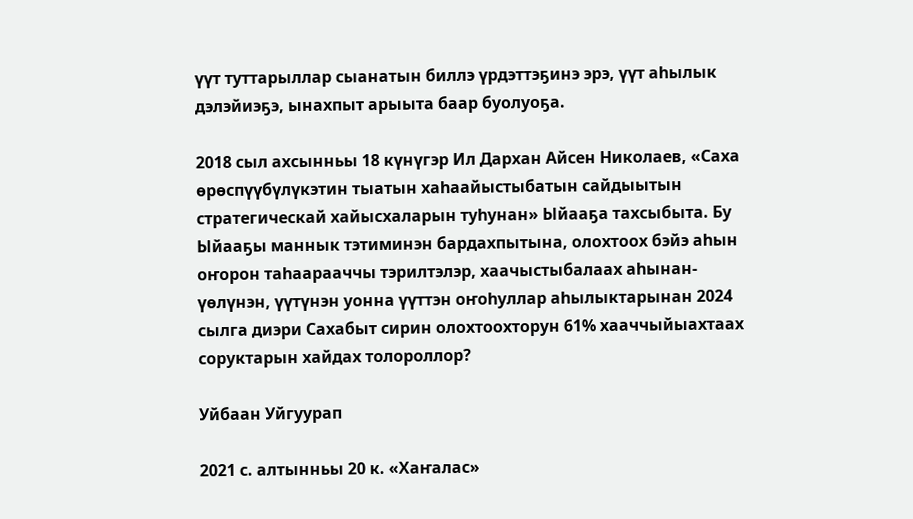үүт туттарыллар сыанатын биллэ үрдэттэҕинэ эрэ, үүт аһылык дэлэйиэҕэ, ынахпыт арыыта баар буолуоҕа.

2018 сыл ахсынньы 18 күнүгэр Ил Дархан Айсен Николаев, «Саха өрөспүүбүлүкэтин тыатын хаһаайыстыбатын сайдыытын стратегическай хайысхаларын туһунан» Ыйааҕа тахсыбыта. Бу Ыйааҕы маннык тэтиминэн бардахпытына, олохтоох бэйэ аһын оҥорон таһаарааччы тэрилтэлэр, хаачыстыбалаах аһынан-үөлүнэн, үүтүнэн уонна үүттэн оҥоһуллар аһылыктарынан 2024 сылга диэри Сахабыт сирин олохтоохторун 61% хааччыйыахтаах соруктарын хайдах толороллор?

Уйбаан Уйгуурап

2021 с. алтынньы 20 к. «Хаҥалас»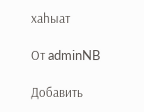хаһыат

От adminNB

Добавить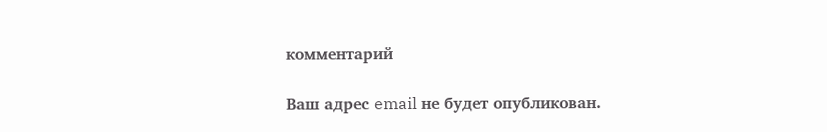комментарий

Ваш адрес email не будет опубликован.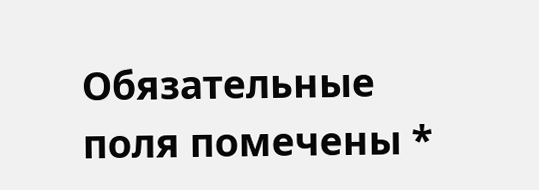Обязательные поля помечены *